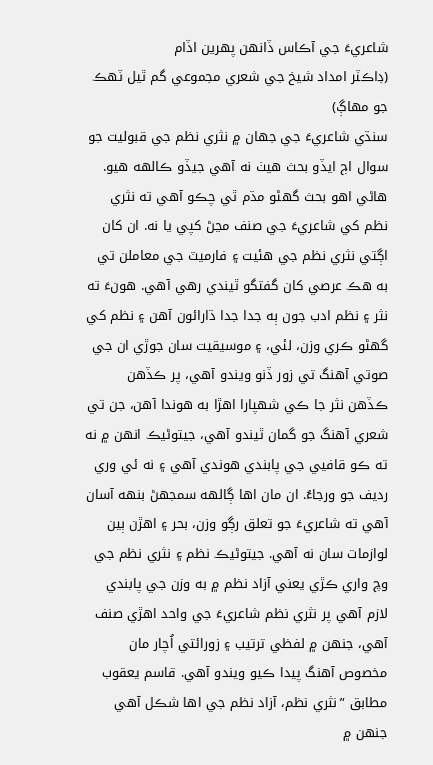شاعريءَ جي آڪاس ڏانهن پهرين اڏام
(ڊاڪٽر امداد شيخ جي شعري مجموعي گم ٿيل ٽهڪ جو مھاڳ)
سنڌي شاعريءَ جي جهان ۾ نثري نظم جي قبوليت جو سوال اڄ ايڏو بحث هيٺ نه آهي جيڏو ڪالهه هيو. هاڻي اهو بحث گهڻو مڌم ٿي چڪو آهي ته نثري نظم کي شاعريءَ جي صنف مڃڻ کپي يا نه. ان کان اڳتي نثري نظم جي هئيت ۽ فارميٽ جي معاملن تي به هڪ عرصي کان گفتگو ٿيندي رهي آهي. هونءَ ته نثر ۽ نظم ادب جون ٻه جدا جدا ڌارائون آهن ۽ نظم کي گهڻو ڪري وزن، لئي، ۽ موسيقيت سان جوڙي ان جي صوتي آهنگ تي زور ڏنو ويندو آهي، پر ڪڏهن ڪڏهن نثر جا ڪي شهپارا اهڙا به هوندا آهن، جن تي شعري آهنگ جو گمان ٿيندو آهي، جيتوڻيڪ انهن ۾ نه ته ڪو قافيي جي پابندي هوندي آهي ۽ نه ئي وري رديف جو ورجاءُ. ان مان اها ڳالهه سمجهڻ بنهه آسان آهي ته شاعريءَ جو تعلق رڳو وزن، بحر ۽ اهڙن ٻين لوازمات سان نه آهي. جيتوڻيڪ نظم ۽ نثري نظم جي وچ واري ڪڙي يعني آزاد نظم ۾ به وزن جي پابندي لازم آهي پر نثري نظم شاعريءَ جي واحد اهڙي صنف آهي، جنهن ۾ لفظي ترتيب ۽ زورائتي اُچار مان مخصوص آهنگ پيدا ڪيو ويندو آهي. قاسم يعقوب مطابق ”نثري نظم، آزاد نظم جي اها شڪل آهي جنهن ۾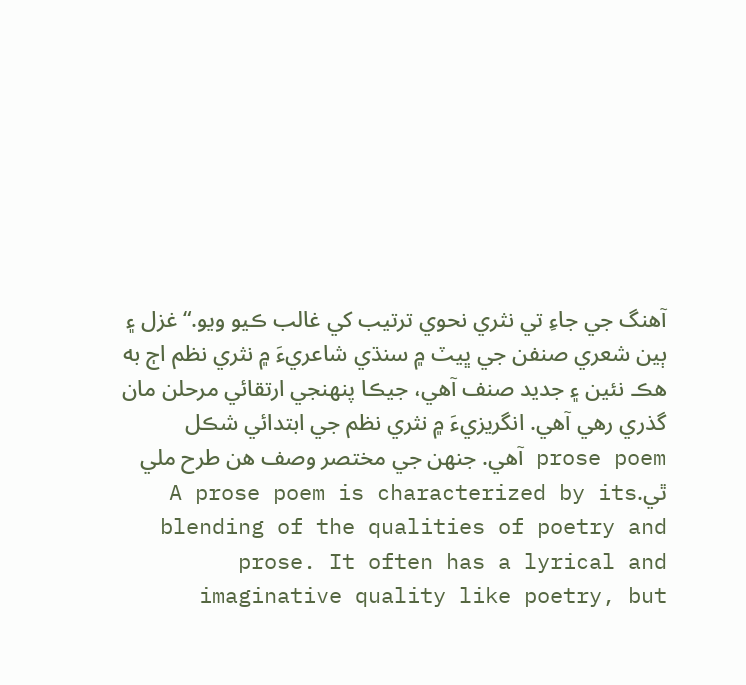آهنگ جي جاءِ تي نثري نحوي ترتيب کي غالب ڪيو ويو.“ غزل ۽ ٻين شعري صنفن جي ڀيٽ ۾ سنڌي شاعريءَ ۾ نثري نظم اڄ به هڪ نئين ۽ جديد صنف آهي، جيڪا پنهنجي ارتقائي مرحلن مان گذري رهي آهي. انگريزيءَ ۾ نثري نظم جي ابتدائي شڪل
prose poem آهي. جنهن جي مختصر وصف هن طرح ملي ٿي.A prose poem is characterized by its blending of the qualities of poetry and prose. It often has a lyrical and imaginative quality like poetry, but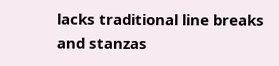lacks traditional line breaks and stanzas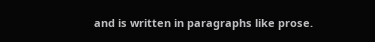and is written in paragraphs like prose.